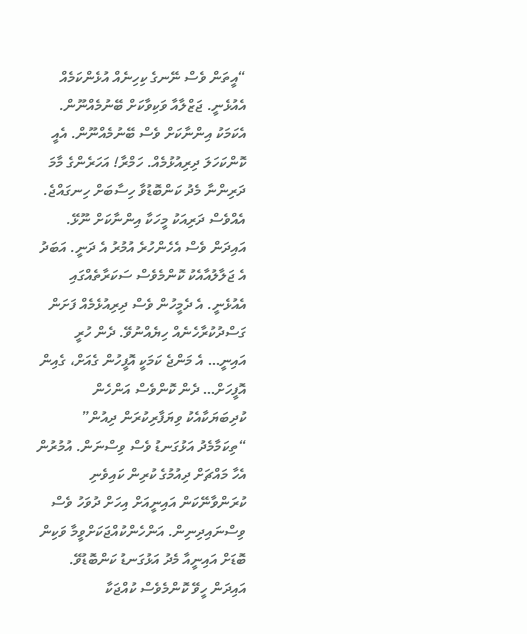“އީތަން ވެސް ނޭނގެ ކިހިނެއް އުޅެންކަމެއް އެއުޅެނީ. ޖަޒްލާއާ ވަކިވާކަށް ބޭނުމެއްނޫން. އެކަމަކު އިންނާކަށް ވެސް ބޭނުމެއްނޫން. އެއީ ކޮންކަހަލަ ދިރިއުޅުމެއް. ހަމްރާ! އަހަރެންގެ މާމަ ދަރިންނާ މެދު ކަންބޮޑުވާ ހިސާބަށް ހިނގައްޖެ. އެއްވެސް ދަރިއަކު މީހަކާ އިންނާކަށް ނޫޅޭ. އައިދަން ވެސް އެހެންހުރެ އުމުރު އެ ދަނީ. އަބަދު އެ ޖަލާލުއާއެކު ކޮންމެވެސް ސަކަރާތެއްގައި އެއުޅެނީ. އެ ދެމީހުން ވެސް ދިރިއުޅެމެއް ފަށަން ގަސްދުކުރާހެނެއް ހިޔެއްނުވޭ. ދެން ހުރީ އައިނީ… އެ މަންޖެ ކަމަކީ އޮފީހުން ގެއަށް، ގެއިން އޮފީހަށް… ދެން ކޮންވެސް އަންހެން ކުދިބަޔަކާއެކު ވިޔަފާރިކުރަން ދިއުން”
“ތިކަމާމެދު އަޅުގަނޑު ވެސް ވިސްނަން. އުމުރުން އެހާ މައްޗަށް ދިއުމުގެ ކުރިން ކައިވެނި ކުރަންވާނޭކަން އައިނީއަށް އިހަށް ދުވަހު ވެސް ވިސްނައިދިނިން. އަންހެންކުއްޖަކަށްވީމާ ވަކިން ބޮޑަށް އައިނީއާ މެދު އަޅުގަނޑު ކަންބޮޑުވޭ. އައިދަން ހީވޭ ކޮންމެވެސް ކުއްޖަކާ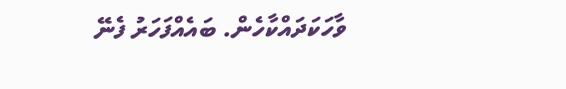ވާހަކަދައްކާހެން. ބައެއްފަހަރު ފެނޭ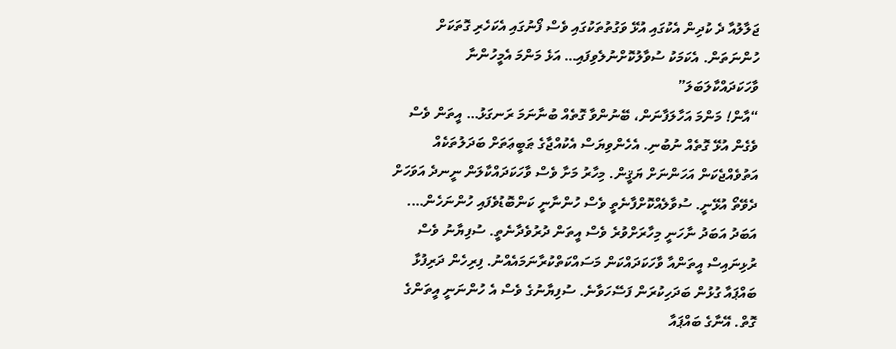ޖަލާލުއާ ދެ ކުދިން އެކުގައި އުޅޭ ވަގުތުތަކުގައި ވެސް ފޯނުގައި އެކަހެރި ގޮތަކަށް ހުންނަތަން. އެކަމަކު ސުވާލުކޮށްނުލެވިފައި… އަޅެ މަންމަ އެމީހުންނާ ވާހަކަދައްކާލަބަލަ”
“އާން! މަންމަ އަހާލަފާނަން، ބޭނުންވާ ގޮތެއް ބުނާނަމަ ރަނގަޅު… އީތަން ވެސް ވެގެން އުޅޭ ގޮތެއް ނުބުނި. އެހެންވިޔަސް އެކުއްޖާގެ ޠަބީޢަތަށް ބަދަލުތަކެއް އަތުވެއްޖެކަން އަހަންނަށް ޔަޤީން. މިހާރު މަށާ ވެސް ވާހަކަދައްކާލަން ނީނދެ އަވަހަށް ދެވޭތޯ އުޅޭނީ. ސުވާލެއްކޮށްފާނެތީ ވެސް ހުންނާނީ ކަންބޮޑުވެފައި ހުންނަހެން…. އަބަދު އަބަދު ނާހަނީ މިހާރަށްވުރެ ވެސް އީތަން ދުރުވެދާނެތީ. ސުފިޔާނު ވެސް ރުޅިނައިސް އީތަންއާ ވާހަކަދައްކަން މަސައްކަތްކުރާނަމައެއްނު. ފިރިހެން ދަރިފުޅާ ބައްޕައާ ގުޅުން ބަދަހިކުރަން ފަސޭހަވާނެ. ސުފިޔާނުގެ ވެސް އެ ހުންނަނީ އީތަންގެ ގޮތް. އޭނާގެ ބައްޕައާ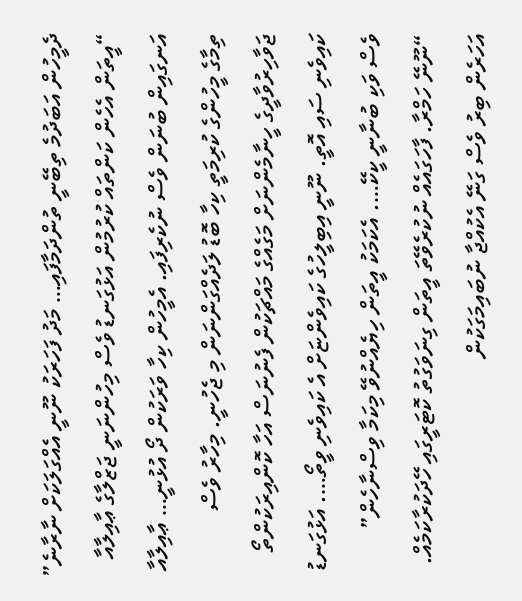ދެމީހުން އަބަދުމެ ތިބޭނީ ތުންދަމާފައި… މަދު ފަހަރަކު ނޫނީ އެއްގަލަކަށް ނާރާނެ”
“އީތަން އެހެން ކަންތައް ކުރުމުން އަޅުގަނޑު ވެސް މިހުންނަނީ ޖަޒްލާގެ ޢާއިލާއާ އަނގައިން ބުނަން ވެސް ނުކެރިފައި. އެމީހުން ކިހާ ވަރަކުން ދޯ އުޅުނީ… ޢާއިލާއާ ތިމާގެ މީހުންގެ ކުރިމަތީ ކިހާ ބޮޑު ލަދެއްގަންނަން މި ޖެހުނީ. މިހާރު ވެސް ޖަވާހިރުވާދީގެ ހީނާމެންނަށް މަގެއްގެ މައްޗަކުން ފެނުނަސް އަހާ ކޮންއިރަކުންތޯ ކައިވެނި ސައި އޮތީ. ނޫނީ އިބިލީހުގެ ކައިވެންޏަށް އެ ކައިވެނި ވީތޯ…. އަޅުގަނޑު ވެސް ވަކި ބުނާނީ ކީކޭ…. އެކަމަކު އީތަން ހިޔެއްނުވޭ މިކަމާ ވިސްނާހެން”
“ނޫނޭ ހަމްރާ. ފާހަގައެއް ނުކުރެވޭތަ އީތަން ގިނަވަގުތު ކޮޓަރީގައި ހޭދަކުރާކަމެއް. އަހަރެން ބިރު ވެސް ގަނޭ އެކުއްޖާ ނުބައިމަގަކުން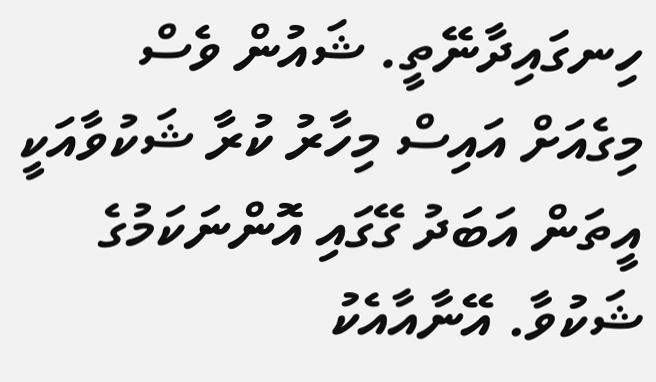ހިނގައިދާނޭތީ. ޝައުން ވެސް މިގެއަށް އައިސް މިހާރު ކުރާ ޝަކުވާއަކީ އީތަން އަބަދު ގޭގައި އޮންނަކަމުގެ ޝަކުވާ. އޭނާއާއެކު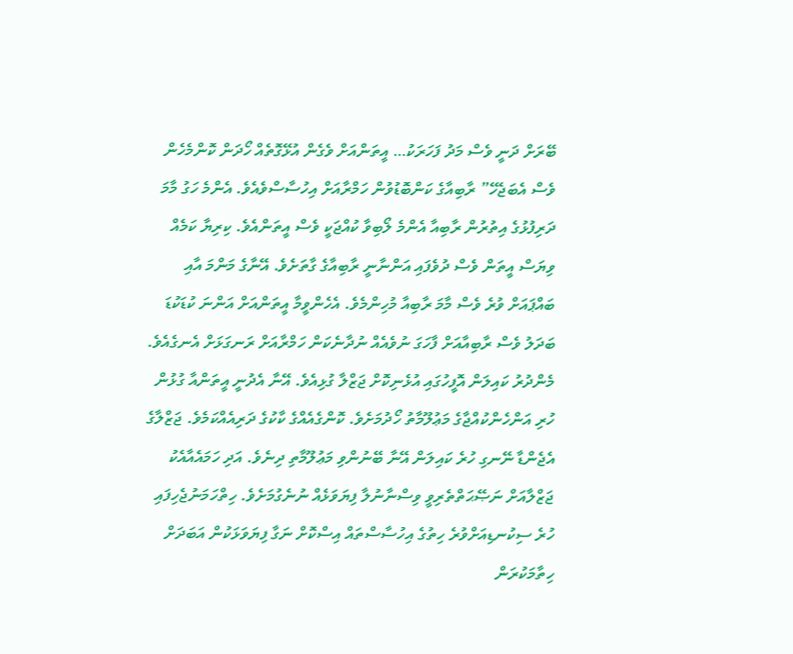ބޭރަށް ދަނީ ވެސް މަދު ފަހަރަކު… އީތަންއަށް ވެގެން އުޅޭގޮތެއް ހޯދަން ކޮންމެހެން ވެސް އެބަޖެހޭ” ރާބިއާގެ ކަންބޮޑުވުން ހަމްރާއަށް އިހުސާސްވެއެވެ. އެންމެ ހަގު މާމަ ދަރިފުޅުގެ އިތުރުން ރާބިއާ އެންމެ ލޯބިވާ ކުއްޖަކީ ވެސް އީތަންއެވެ. ކިރިޔާ ކަމެއް ވިޔަސް އީތަން ވެސް ދުވެފައި އަންނާނީ ރާބިއާގެ ގާތަށެވެ. އޭނާގެ މަންމަ އާއި ބައްޕައަށް ވުރެ ވެސް މާމަ ރާބިއާ މުހިންމެވެ. އެހެންވީމާ އީތަންއަށް އަންނަ ކުޑަކުޑަ ބަދަލު ވެސް ރާބިއާއަށް ފާހަގަ ނުވެއެއް ނުދާނެކަން ހަމްރާއަށް ރަނގަޅަށް އެނގެއެވެ.
މެންދުރު ކައިލަން އޮފީހުގައި އުޅެނިކޮށް ޖަޒްލާ ގުޅިއެވެ. އޭނާ އެދުނީ އީތަންއާ ގުޅުން ހުރި އަންހެންކުއްޖާގެ މަޢުލޫމާތު ހޯދުމަށެވެ. ކޮންގެއެއްގެ ކާކުގެ ދަރިއެއްކަމެވެ. ޖަޒްލާގެ އެޖެންޑާ ނޭނގި ހުރެ ކައިލަން އޭނާ ބޭނުންވި މަޢުލޫމާތި ދިނެވެ. އަދި ހަމައެއާއެކު ޖަޒްލާއަށް ނަޞޭޙަތްތެރިވީ ވިސްނާނުލާ ފިޔަވަޅެއް ނުނެގުމަށެވެ. ހިތްހަމަނުޖެހިފައި ހުރެ ސިކުނޑިއަށްވުރެ ހިތުގެ އިހުސާސްތައް އިސްކޮށް ނަގާ ފިޔަވަޅަކުން އަބަދަށް ހިތާމަކުރަން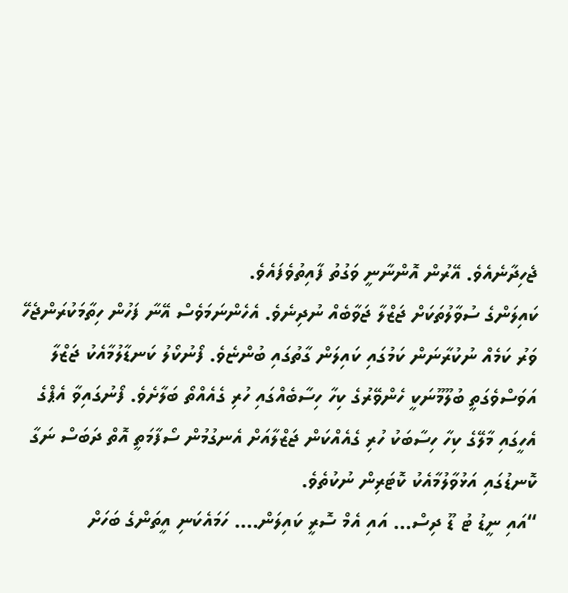ޖެހިދާނެއެވެ. އޭރުން އޮންނާނީ ވަގުތު ފާއިތުވެފައެވެ.
ކައިލަންގެ ސުވާލުތަކަށް ޖަޒްލާ ޖަވާބެއް ނުދިނެވެ. އެހެންނަމަވެސް އޭނާ ފަހުން ހިތާމަކުރަންޖެހޭ ވަރު ކަމެއް ނުކުރާނަން ކަމުގައި ކައިލަން ގާތުގައި ބުންޏެވެ. ފޯނުކޯލު ކަނޑާލުމާއެކު ޖަޒްލާ އަވަސްވެގަތީ ބުލޫމޫނަކީ ހެންވޭރުގެ ކިހާ ހިސާބެއްގައި ހުރި ގެއެއްތޯ ބަލާށެވެ. ފޯނުގައިވާ އެޕްގެ އެހީގައި މާލޭގެ ކިހާ ހިސާބަކު ހުރި ގެއެއްކަން ޖަޒްލާއަށް އެނގުމުން ސޯފާމަތީ އޮތް ދަބަސް ނަގާ ކޮނޑުގައި އަޅުވާލުމާއެކު ކޮޓަރިން ނުކުތެވެ.
“އައި ނީޑު ޓު ޑޫ ދިސް… އައި އެމް ސޮރީ ކައިލަން…. ހަމައެކަނި އީތަންގެ ބަހަށް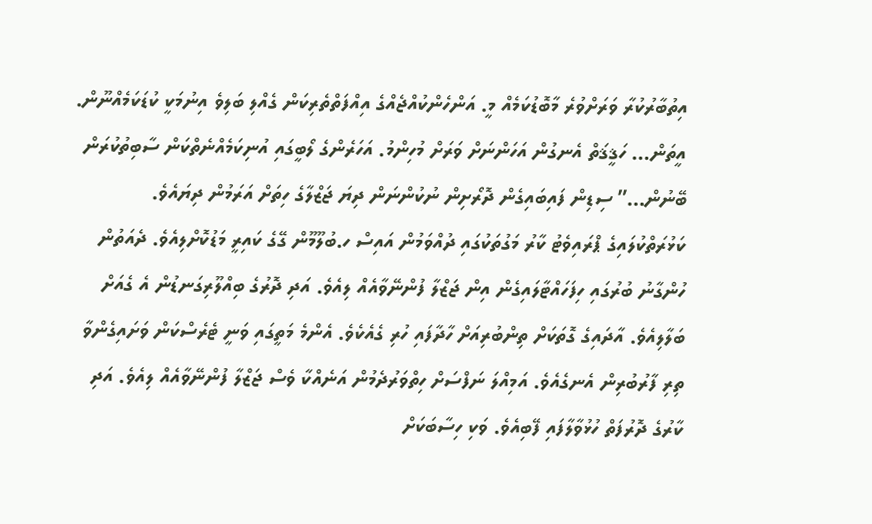އިތުބާރުކުރާ ވަރަށްވުރެ މާބޮޑުކަމެއް މީ. އަންހެންކުއްޖެއްގެ އިއްފަތްތެރިކަން ގެއްލި ބަލިވެ އިނުމަކީ ކުޑަކަމެއްނޫން. އީތަން… ހަޤީޤަތް އެނގުން އަހަންނަށް ވަރަށް މުހިންމު. އަހަރެންގެ ލޯބީގައި އުނިކަމެއްނެތްކަން ސާބިތުކުރަން ބޭނުން…” ސިޑިން ފައިބައިގެން ދޮރޯށިން ނުކުންނަން ދިޔަ ޖަޒްލާގެ ހިތަށް އަރަމުން ދިޔައެވެ.
ކަޅުރަތްކުލައިގެ ޕްރައިވެޓު ކާރު މަގުތަކުގައި ދުއްވަމުން އައިސް ހ.ބުލޫމޫން ގޭގެ ކައިރީ މަޑުކޮށްލިއެވެ. ދެއަތުން ހުންގާނު ބުރުގައި ހިފަހައްޓާލައިގެން އިން ޖަޒްލާ ފުންނޭވާއެއް ލިއެވެ. އަދި ދޮރުގެ ބިއްލޫރިގަނޑުން އެ ގެއަށް ބަލާލިއެވެ. އާދައިގެ ގޮތަކަށް ތިންބުރިއަށް ހާދާފައި ހުރި ގެއެކެވެ. އެންމެ މަތީގައި ވަނީ ޓެރެސްކަން ވަށައިގެންވާ ތިރި ފާރުބުރިން އެނގެއެވެ. އަމިއްލަ ނަފްސަށް ހިތްވަރުދެމުން އަނެއްކާ ވެސް ޖަޒްލާ ފުންނޭވާއެއް ލިއެވެ. އަދި ކާރުގެ ދޮރުފަތް ހުޅުވާލާފައި ފޭބިއެވެ. ވަކި ހިސާބަކަށް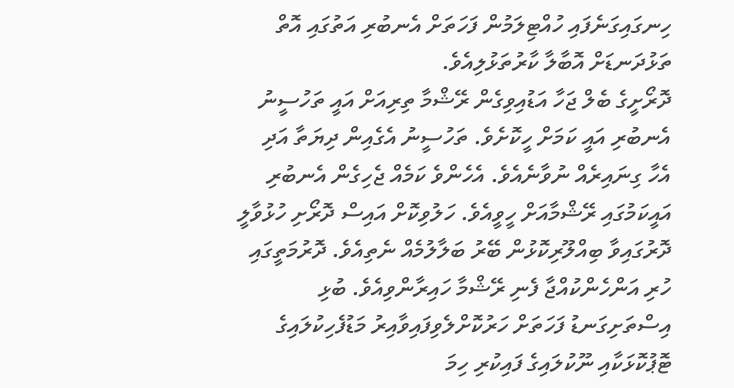ހިނގައިގަނެފައި ހުއްޓިލަމުން ފަހަތަށް އެނބުރި އަތުގައި އޮތް ތަޅުދަނޑަށް އޮބާލާ ކާރުތަޅުލިއެވެ.
ދޮރޯށީގެ ބެލް ޖަހާ އަޑުއިވިގެން ރޭޝްމާ ތިރިއަށް އައީ ތަހުސީނު އެނބުރި އައީ ކަމަށް ހީކޮށެވެ. ތަހުސީނު އެގެއިން ދިޔަތާ އަދި އެހާ ގިނައިރެއް ނުވާނެއެވެ. އެހެންވެ ކަމެއް ޖެހިގެން އެނބުރި އައީކަމުގައި ރޭޝްމާއަށް ހީވީއެވެ. ހަލުވިކޮށް އައިސް ދޮރޯށި ހުޅުވާލީ ދޮރުގައިވާ ބިއްލޫރިކޮޅުން ބޭރު ބަލާލުމެއް ނެތިއެވެ. ދޮރުމަތީގައި ހުރި އަންހެންކުއްޖާ ފެނި ރޭޝްމާ ހައިރާންވިއެވެ. ބުޅި އިސްތަށިގަނޑު ފަހަތަށް ހަރުކޮށްލެވިފައިވާއިރު މަޑުފެހިކުލައިގެ ޓޮޕުކޮޅަކާއި ނޫކުލައިގެ ފައިކުރި ހިމަ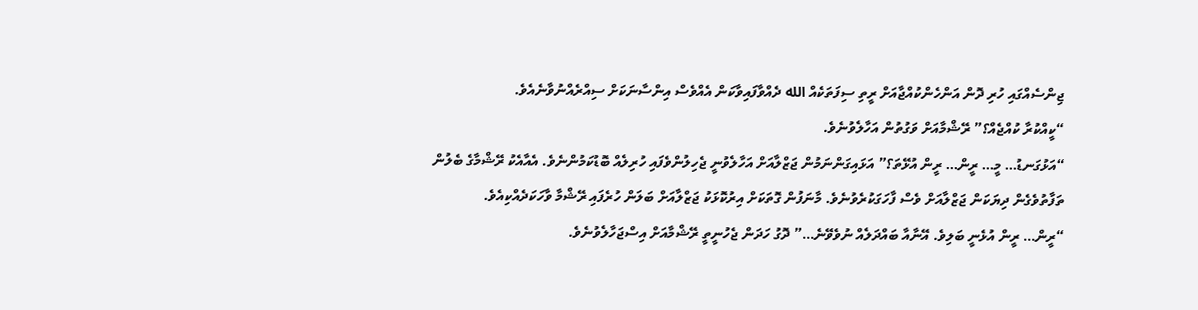ޖިންސެއްގައި ހުރި ދޮން އަންހެންކުއްޖާއަށް ރީތި ސިފަތަކެއް الله ދެއްވާފައިވާކަން އެއްވެސް އިންސާނަކަށް ސިއްރެއްނުވާނެއެވެ.
“ކީއްކުރާ ކުއްޖެއް؟” ރޭޝްމާއަށް ވަގުތުން އަހާލެވުނެވެ.
“އަޅުގަނޑު… މީ… ރީން… ރީން އުޅޭތަ؟” އަޅައިގަންނަމުން ޖަޒްލާއަށް އަހާލެވުނީ ޖެހިލުންވެފައި ހުރިލެއް ބޮޑުކަމުންނެވެ. އެއާއެކު ރޭޝްމާގެ ބެލުން ތަފާތުވެގެން ދިޔަކަން ޖަޒްލާއަށް ވެސް ފާހަގަކުރެވުނެވެ. މާނަފުން ގޮތަކަށް އިރުކޮޅަކު ޖަޒްލާއަށް ބަލަން ހުރެފައި ރޭޝްމާ ވާހަކަދެއްކިއެވެ.
“ރީން… ރީން އުޅެނީ ބަލިވެ. އޭނާއާ ބައްދަލެއް ނުވެވޭނެ…” ދޮގު ހަދަން ޖެހުނީތީ ރޭޝްމާއަށް އިސްޖަހާލެވުނެވެ.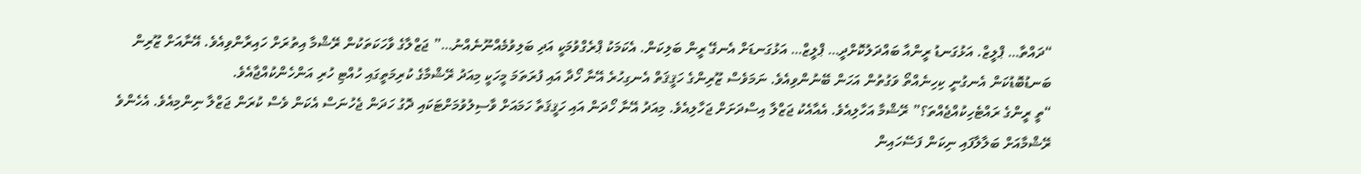“ދައްތާ… ޕްލީޒް. އަޅުގަނޑު ރީންއާ ބައްދަލުކޮށްދީ… ޕްލީޒް… އަޅުގަނޑަށް އެނގޭ ރީން ބަލިކަން. އެކަމަކު ޕްރެގްވުމަކީ އަދި ބަލިވުމެއްނޫނެއްނު…” ޖަޒްލާގެ ވާހަކަތަކުން ރޭޝްމާ އިތުރަށް ހައިރާންވިއެވެ. އޭނާއަށް ޒޫރިން ބަނޑުބޮޑުކަން އެނގުނީ ކިހިނެއްތޯ ވަގުތުން އަހަން ބޭނުންވިއެވެ. ނަމަވެސް ޒޫރިންގެ ހަޤީޤަތް އެނގިހުރެ އޭނާ ހޯދާ އައި ފުރަތަމަ މީހަކީ މިއަދު ރޭޝްމާގެ ކުރިމަތީގައި ހުއްޓި ހުރި އަންހެންކުއްޖާއެވެ.
“ތީ ރީންގެ ރައްޓެހިކުއްޖެއްތަ؟” ރޭޝްމާ އަހާލިއެވެ. އެއާއެކު ޖަޒްލާ އިސްދަށަށް ޖަހާލިއެވެ. މިއަދު އޭނާ ހޯދަން އައި ހަޤީޤަތާ ހަމައަށް ވާސިލުވުމަށްޓަކައި ދޮގު ހަދަން ޖެހުނަސް އެކަން ވެސް ކުރަން ޖަޒްލާ ނިންމިއެވެ. އެހެންވެ ރޭޝްމާއަށް ބަލާލާފައި ނިކަން ފަސޭހައިން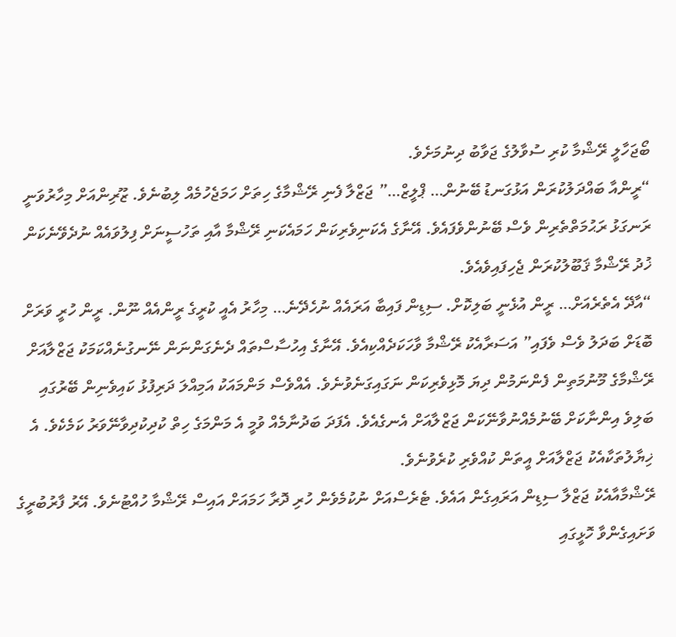ބޯޖަހާލީ ރޭޝްމާ ކުރި ސުވާލުގެ ޖަވާބު ދިނުމަށެވެ.
“ރީންއާ ބައްދަލުކުރަން އަޅުގަނޑު ބޭނުން… ޕްލީޒް…” ޖަޒްލާ ފެނި ރޭޝްމާގެ ހިތަށް ހަމަޖެހުމެއް ލިބުނެވެ. ޒޫރިންއަށް މިހާރުވަނީ ރަނގަޅު ރަޙުމަތްތެރިން ވެސް ބޭނުންވެފައެވެ. އޭނާގެ އެކަނިވެރިކަން ހަމައެކަނި ރޭޝްމާ އާއި ތަހުސީނަށް ފިލުވައެއް ނުދެވޭނެކަން ޚުދު ރޭޝްމާ ޤަބޫލުކުރަން ޖެހިފައިވެއެވެ.
“އާދޭ އެތެރެއަށް… ރީން އުޅެނީ ބަލިކޮށް. ސިޑިން ފައިބާ އަރައެއް ނުހެދޭނެ… މިހާރު އެއީ ކުރީގެ ރީންއެއް ނޫން. ރީން ހުރީ ވަރަށް ބޮޑަށް ބަދަލު ވެސް ވެފައި” އަސަރާއެކު ރޭޝްމާ ވާހަކަދެއްކިއެވެ. އޭނާގެ އިހުސާސްތައް ދެނެގަންނަން ނޭނގުނެއްކަމަކު ޖަޒްލާއަށް ރޭޝްމާގެ މޫނުމަތިން ފެންނަމުން ދިޔަ މޮޅިވެރިކަން ނަގައިގަނެވުނެވެ. އެއްވެސް މަންމައަކު އަމިއްލަ ދަރިފުޅު ކައިވެނިން ބޭރުގައި ބަލިވެ އިންނާކަށް ބޭނުމެއްނުވާނޭކަން ޖަޒްލާއަށް އެނގެއެވެ. އެފަދަ ބަދުނާމެއް ވުމީ އެ މަންމަގެ ހިތް ކުދިކުދިވާނޭވަރު ކަމެކެވެ. އެ ޚިޔާލުތަކާއެކު ޖަޒްލާއަށް އީތަން ކުއްވެރި ކުރެވުނެވެ.
ރޭޝްމާއާއެކު ޖަޒްލާ ސިޑިން އަރައިގެން އައެވެ. ޓެރެސްއަށް ނުކުމެވެން ހުރި ދޮރާ ހަމައަށް އައިސް ރޭޝްމާ ހުއްޓުނެވެ. އޭރު ފާރުބުރީގެ ވަށައިގެންވާ ހޮޅީގައި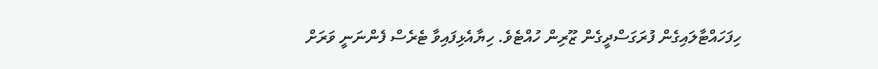ހިފަހައްޓާލައިގެން ފުރަގަސްދީގެން ޒޫރިން ހުއްޓެވެ. ހިޔާއެޅިފައިވާ ޓެރެސް ފެންނަނީ ވަރަށް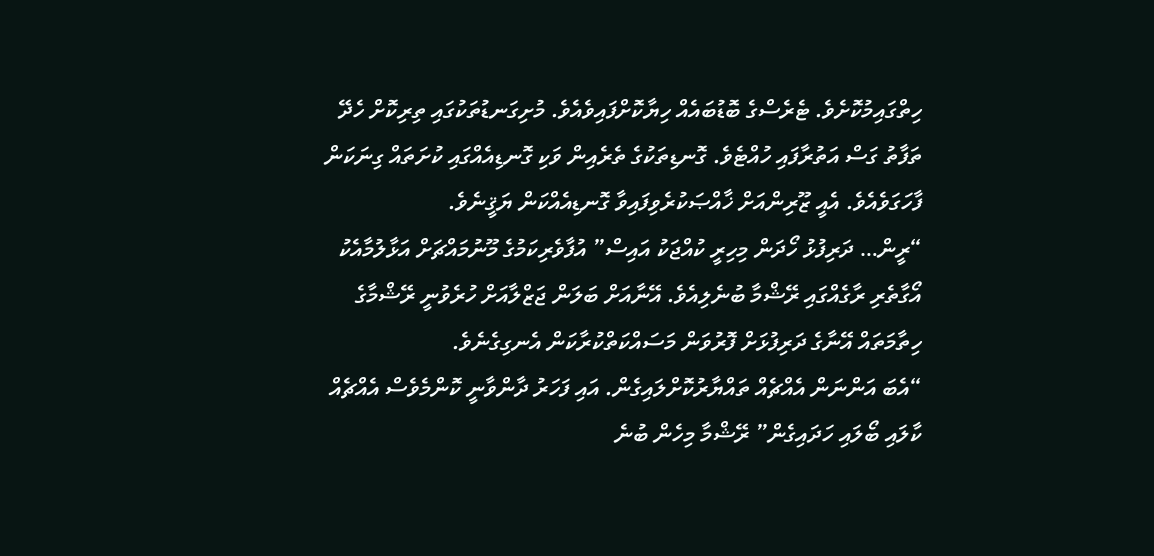ހިތްގައިމުކޮށެވެ. ޓެރެސްގެ ބޮޑުބައެއް ހިޔާކޮށްފައިވެއެވެ. މުށިގަނޑުތަކުގައި ތިރިކޮށް ހެދޭ ތަފާތު ގަސް އަތުރާފައި ހުއްޓެވެ. ގޮނޑިތަކުގެ ތެރެއިން ވަކި ގޮނޑިއެއްގައި ކުށަތައް ގިނަކަން ފާހަގަވެއެވެ. އެއީ ޒޫރިންއަށް ޚާއްޞަކުރެވިފައިވާ ގޮނޑިއެއްކަން ޔަޤީނެވެ.
“ރީން… ދަރިފުޅު ހޯދަން މިހިރީ ކުއްޖަކު އައިސް” އުފާވެރިކަމުގެ މޫނުމައްޗަށް އަޅާލުމާއެކު އޯގާތެރި ރާގެއްގައި ރޭޝްމާ ބުނެލިއެވެ. އޭނާއަށް ބަލަން ޖަޒްލާއަށް ހުރެވުނީ ރޭޝްމާގެ ހިތާމަތައް އޭނާގެ ދަރިފުޅަށް ފޮރުވަން މަސައްކަތްކުރާކަން އެނގިގެނެވެ.
“އެބަ އަންނަން އެއްޗެއް ތައްޔާރުކޮށްލައިގެން. އައި ފަހަރު ދާންވާނީ ކޮންމެވެސް އެއްޗެއް ކާލައި ބޯލައި ހަދައިގެން” ރޭޝްމާ މިހެން ބުނެ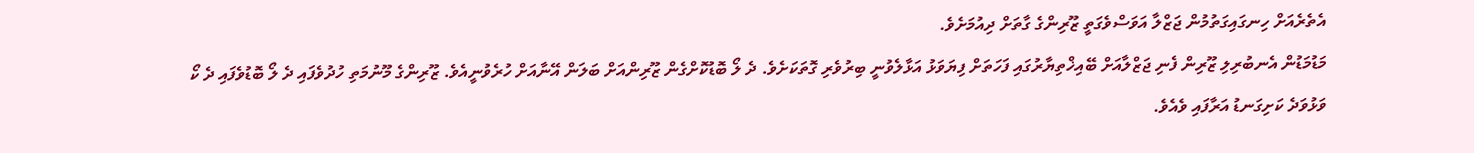އެތެރެއަށް ހިނގައިގަތުމުން ޖަޒްލާ އަވަސްވެގަތީ ޒޫރިންގެ ގާތަށް ދިއުމަށެވެ.
މަޑުމަޑުން އެނބުރިލި ޒޫރިން ފެނި ޖަޒްލާއަށް ބޭއިޚްތިޔާރުގައި ފަހަތަށް ފިޔަވަޅު އަޅާލެވުނީ ބިރުވެރި ގޮތަކަށެވެ. ދެ ލޯ ބޮޑުކޮށްގެން ޒޫރިންއަށް ބަލަން އޭނާއަށް ހުރެވުނީއެވެ. ޒޫރިންގެ މޫނުމަތި ހުދުވެފައި ދެ ލޯ ބޮޑުވެފައި ދެ ކޯ ވަޅުވަދެ ކަށިގަނޑު އަރާފައި ވެއެވެ.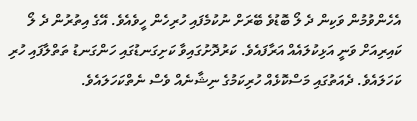އެހެންވުމުން ވަކިން ދެ ލޯ ބޮޑުވެ ބޭރަށް ނުކުމެފައި ހުރިހެން ހީވެއެވެ. އޭގެ އިތުރުން ދެ ލޯ ކައިރިއަށް ވަނީ އަޅިކުލައެއް އަރާފައެވެ. ކަރުދޮށުގައިވާ ކަށިގަނޑުގައި ހަންގަނޑު ތަތްލާފައި ހުރި ކަހަލައެވެ. ދެއަތުގައި މަސްކޮޅެއް ހުރިކަމުގެ ނިޝާނެއް ވެސް ނެތްކަހަލައެވެ.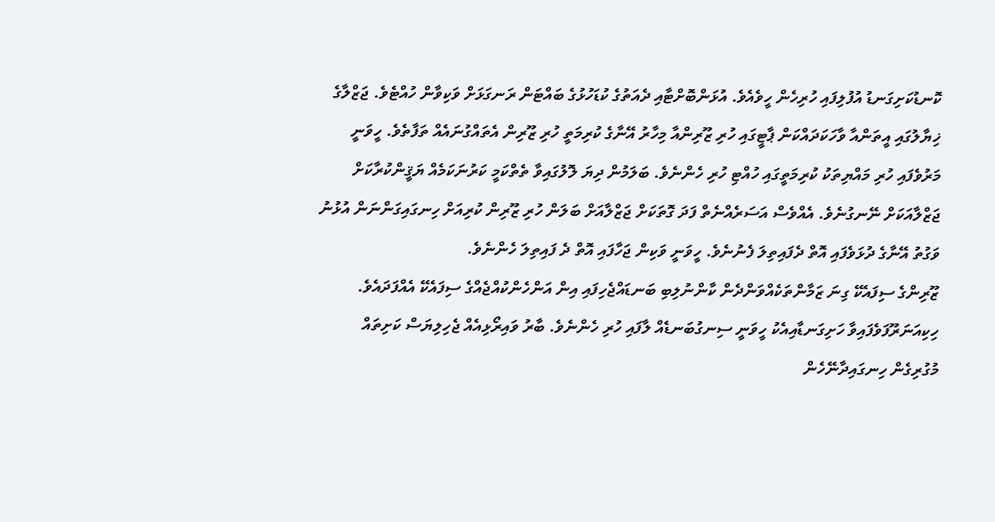ކޮނޑުކަށިގަނޑު އުފުލިފައި ހުރިހެން ހީވެއެވެ. އުޅަންބޮށްޓާއި ދެއަތުގެ ކުޑަހުޅުގެ ބައްޓަން ރަނގަޅަށް ވަކިވާން ހުއްޓެވެ. ޖަޒްލާގެ ޚިޔާލުގައި އީތަންއާ ވާހަކަދައްކަން ޕާޓީގައި ހުރި ޒޫރިންއާ މިހާރު އޭނާގެ ކުރިމަތީ ހުރި ޒޫރިން އެތައްގުނައެއް ތަފާތެވެ. ހީވަނީ މަރުވެފައި ހުރި މައްޔިތަކު ކުރިމަތީގައި ހުއްޓި ހުރި ހެންނެވެ. ބަލަމުން ދިޔަ ލޮލުގައިވާ ތެތްކަމީ ކަރުނަކަމެއް ޔަޤީންކުރާކަށް ޖަޒްލާއަކަށް ނޭނގުނެވެ. އެއްވެސް އަސަރެއްނެތް ފަދަ ގޮތަކަށް ޖަޒްލާއަށް ބަލަން ހުރި ޒޫރިން ކުރިއަށް ހިނގައިގަންނަން އުޅުނު ވަގުތު އޭނާގެ ދުޅަވެފައި އޮތް ދެފައިތިލަ ފެނުނެވެ. ހީވަނީ ވަކިން ޖަހާފައި އޮތް ދެ ފައިތިލަ ހެންނެވެ.
ޒޫރިންގެ ސިފައެކޭ ގިނަ ޒަމާންތަކެއްވަންދެން ކާންނުލިބި ބަނޑައްޖެހިފައި އިން އަންހެންކުއްޖެއްގެ ސިފައެކޭ އެއްފަދައެވެ. ހިކިއަނަރޫފަވެފައިވާ ހަށިގަނޑާއިއެކު ހީވަނީ ސިނގުބަނޑެއް ލާފައި ހުރި ހެންނެވެ. ބާރު ވައިރޯޅިއެއް ޖެހިލިޔަސް ކަށިތައް މުގުރިގެން ހިނގައިދާނޭހެން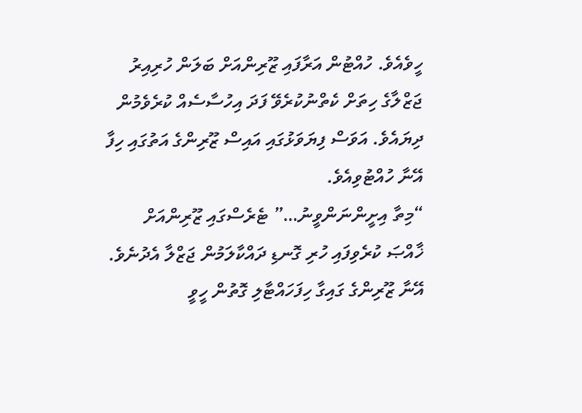ހީވެއެވެ. ހުއްޓުން އަރާފައި ޒޫރިންއަށް ބަލަން ހުރިއިރު ޖަޒްލާގެ ހިތަށް ކެތްނުކުރެވޭ ފަދަ އިހުސާސެއް ކުރެވެމުން ދިޔައެވެ. އަވަސް ފިޔަވަޅުގައި އައިސް ޒޫރިންގެ އަތުގައި ހިފާ އޭނާ ހުއްޓުވިއެވެ.
“މިތާ އިށީންނަންވީނު…” ޓެރެސްގައި ޒޫރިންއަށް ޚާއްޞަ ކުރެވިފައި ހުރި ގޮނޑި ދައްކާލަމުން ޖަޒްލާ އެދުނެވެ. އޭނާ ޒޫރިންގެ ގައިގާ ހިފަހައްޓާލި ގޮތުން ހީވީ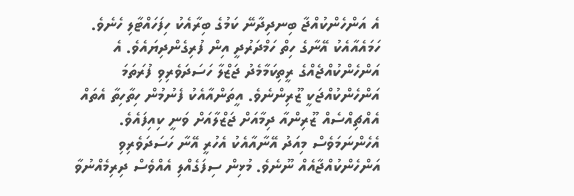އެ އަންހެންކުއްޖާ ބިނދިދާނޭ ކަމުގެ ބިރާއެކު ހިފަހައްޓާލި ހެނެވެ. ހަމައެއާއެކު އޭނާގެ ހިތް ހަމްދަރުދީ އިން ފުރިގެންދިޔައެވެ. އެ އަންހެންކުއްޖެއްގެ ރީތިކަމާމެދު ޖަޒްލާ ހަސަދަވެރިވި ފުރަތަމަ އަންހެންކުއްޖަކީ ޒޫރިންނެވެ. އީތަންއާއެކު ފެނުމުން ހިތާހިތާ އެތައް އެއްޗިއްސެއް ޒޫރިންއާ ދިމާއަށް ޖަޒްލާއަށް ވަނީ ކިއިފައެވެ. އެހެންނަމަވެސް މިއަދު އޭނާއާއެކު އެހުރީ އޭނާ ހަސަދަވެރިވި އަންހެންކުއްޖާއެއް ނޫނެވެ. މުޅިން ސިފަގެއްލި އެއްވެސް ދިރިމެއްނުވާ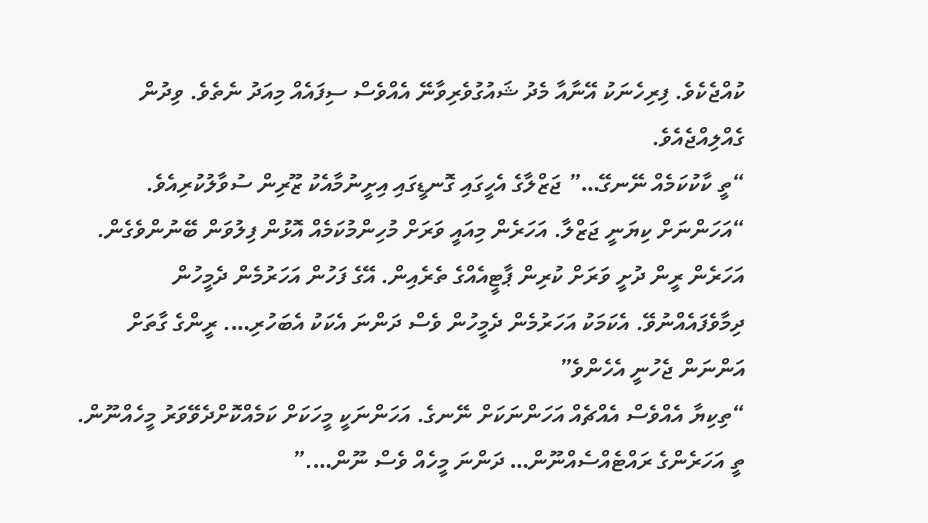ކުއްޖެކެވެ. ފިރިހެނަކު އޭނާއާ މެދު ޝައުގުވެރިވާނޭ އެއްވެސް ސިފައެއް މިއަދު ނެތެވެ. ވިދުން ގެއްލިއްޖެއެވެ.
“ތީ ކާކުކަމެއް ނޭނގޭ…” ޖަޒްލާގެ އެހީގައި ގޮނޑީގައި އިށީނުމާއެކު ޒޫރިން ސުވާލުކުރިއެވެ.
“އަހަންނަށް ކިޔަނީ ޖަޒްލާ. އަހަރެން މިއައީ ވަރަށް މުހިންމުކަމެއް އޮޅުން ފިލުވަން ބޭނުންވެގެން. އަހަރެން ރީން ދުށީ ވަރަށް ކުރިން ޕާޓީއެއްގެ ތެރެއިން. އޭގެ ފަހުން އަހަރުމެން ދެމީހުން ދިމާވެފައެއްނުވޭ. އެކަމަކު އަހަރުމެން ދެމީހުން ވެސް ދަންނަ އެކަކު އެބަހުރި…. ރީންގެ ގާތަށް އަންނަން ޖެހުނީ އެހެންވެ”
“ތިކިޔާ އެއްވެސް އެއްޗެއް އަހަންނަކަށް ނޭނގެ. އަހަންނަކީ މީހަކަށް ކަމެއްކޮށްދެވޭވަރު މީހެއްނޫން. ތީ އަހަރެންގެ ރައްޓެއްސެއްނޫން… ދަންނަ މީހެއް ވެސް ނޫން….”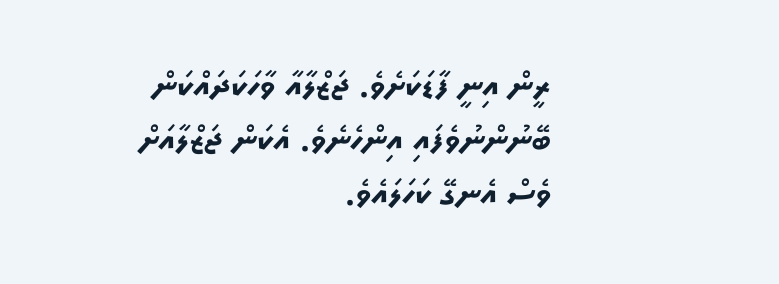ރީން އިނީ ފާޑަކަށެވެ. ޖަޒްލާއާ ވާހަކަދައްކަން ބޭނުންނުވެފައި އިންހެނެވެ. އެކަން ޖަޒްލާއަށް ވެސް އެނގޭ ކަހަލައެވެ.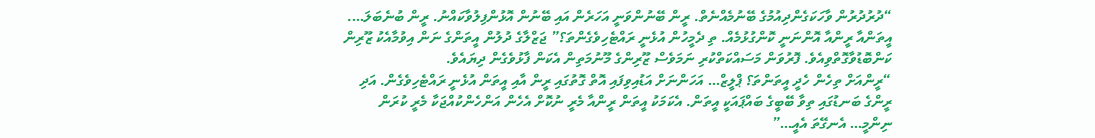“ދުރުދުރުން ވާހަކަގެންދިއުމުގެ ބޭނުމެއްނެތް. ރީން ބޭނުންވަނީ އަހަރެން އައި ބޭނުން އޮޅުންފިލުވާކައްނު. ރީން ބުނެބަލަ…. އީތަންއާ ރީންއާ އޮންނަނީ ކޮންގުޅުމެއް. ތި ދެމީހުން އުޅެނީ ރައްޓެހިވެގެންތަ؟” ޖަޒްލާގެ ދުލުން އީތަންގެ ނަން އިވުމާއެކު ޒޫރިން ކަންބޮޑުވާގޮތްވިއެވެ. ފޮރުވަން މަސައްކަތްކުރި ނަމަވެސް ޒޫރިންގެ މޫނުމަތިން އެކަން ފާޅުވެގެން ދިޔައެވެ.
“ރީންއަށް ތިހެން ހެދީ އީތަންތަ؟ ޕްލީޒް… އަހަންނަށް އަޑުއިވިފައި އޮތް ގޮތުގައި ރީން އާއި އީތަން އުޅެނީ ރައްޓެހިވެގެން. އަދި ރީންގެ ބަނޑުގައި ތިވާ ބޭބީގެ ބައްޕައަކީ އީތަން. އެކަމަކު އީތަން ރީންއާ މެރީ ނުކޮށް އެހެން އަންހެންކުއްޖަކާ މެރީ ކުރަން ނިންމީ… އެނގޭތަ އެއީ…”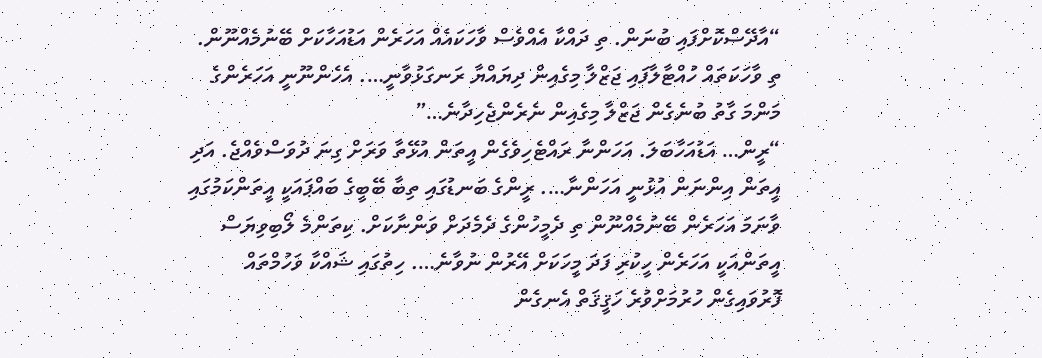“އާދޭސްކޮށްފައި ބުނަން. ތި ދައްކާ އެއްވެސް ވާހަކައެއް އަހަރެން އަޑުއަހާކަށް ބޭނުމެއްނޫން. ތި ވާހަކަތައް ހުއްޓާލާފައި ޖަޒްލާ މިގެއިން ދިޔައްޔާ ރަނގަޅުވާނީ…. އެހެންނޫނީ އަހަރެންގެ މަންމަ ގާތު ބުނެގެން ޖަޒްލާ މިގެއިން ނެރެންޖެހިދާނެ…”
“ރީން… އަޑުއަހާބަލަ. އަހަންނާ ރައްޓެހިވެގެން އީތަން އުޅޭތާ ވަރަށް ގިނަ ދުވަސްވެއްޖެ. އަދި އީތަން އިންނަން އުޅުނީ އަހަންނާ…. ރީންގެ ބަނޑުގައި ތިބާ ބޭބީގެ ބައްޕައަކީ އީތަންކަމުގައި ވާނަމަ އަހަރެން ބޭނުމެއްނޫން ތި ދެމީހުންގެ ދެމެދަށް ވަންނާކަށް. ކިތަންމެ ލޯބިވިޔަސް އީތަންއަކީ އަހަރެން ހީކުރި ފަދަ މީހަކަށް އޭރުން ނުވާނެ…. ހިތުގައި ޝައްކާ ވަހުމްތައް ފޮރުވައިގެން ހުރުމަށްވުރެ ހަޤީޤަތް އެނގެން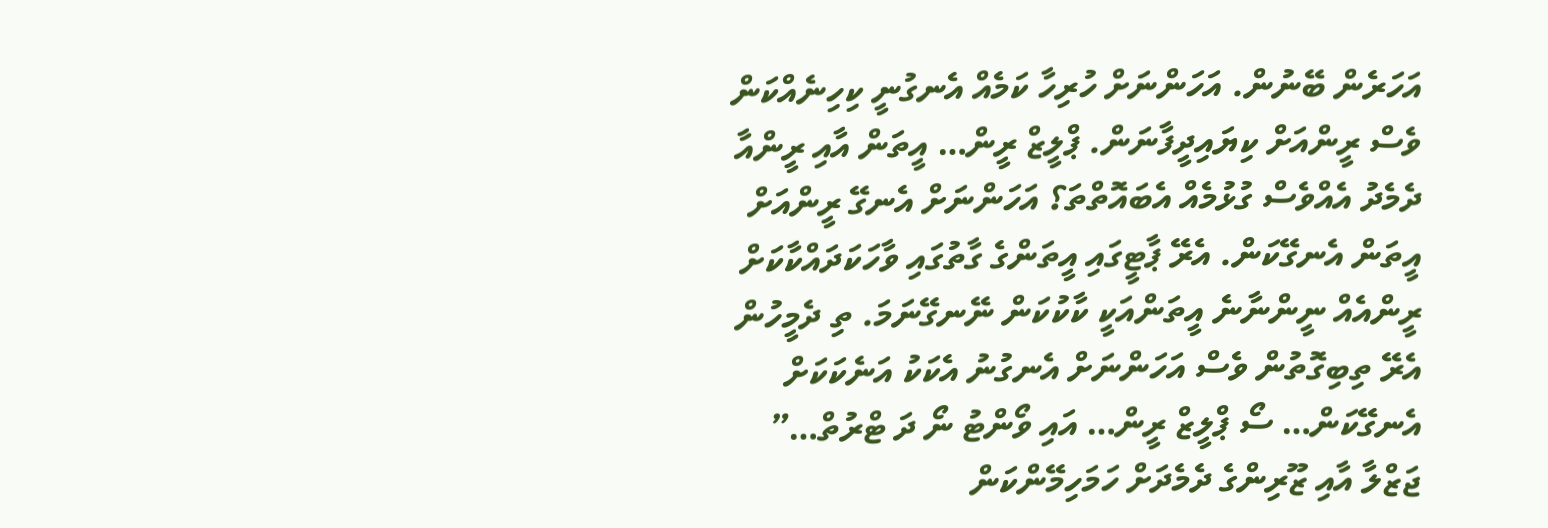އަހަރެން ބޭނުން. އަހަންނަށް ހުރިހާ ކަމެއް އެނގުނީ ކިހިނެއްކަން ވެސް ރީންއަށް ކިޔައިދީފާނަން. ޕްލީޒް ރީން… އީތަން އާއި ރީންއާ ދެމެދު އެއްވެސް ގުޅުމެއް އެބައޮތްތަ؟ އަހަންނަށް އެނގޭ ރީންއަށް އީތަން އެނގޭކަން. އެރޭ ޕާޓީގައި އީތަންގެ ގާތުގައި ވާހަކަދައްކާކަށް ރީންއެއް ނީންނާނެ އީތަންއަކީ ކާކުކަން ނޭނގޭނަމަ. ތި ދެމީހުން އެރޭ ތިބިގޮތުން ވެސް އަހަންނަށް އެނގުނު އެކަކު އަނެކަކަށް އެނގޭކަން… ސޯ ޕްލީޒް ރީން… އައި ވޯންޓު ނޯ ދަ ޓްރުތް…”
ޖަޒްލާ އާއި ޒޫރިންގެ ދެމެދަށް ހަމަހިމޭންކަން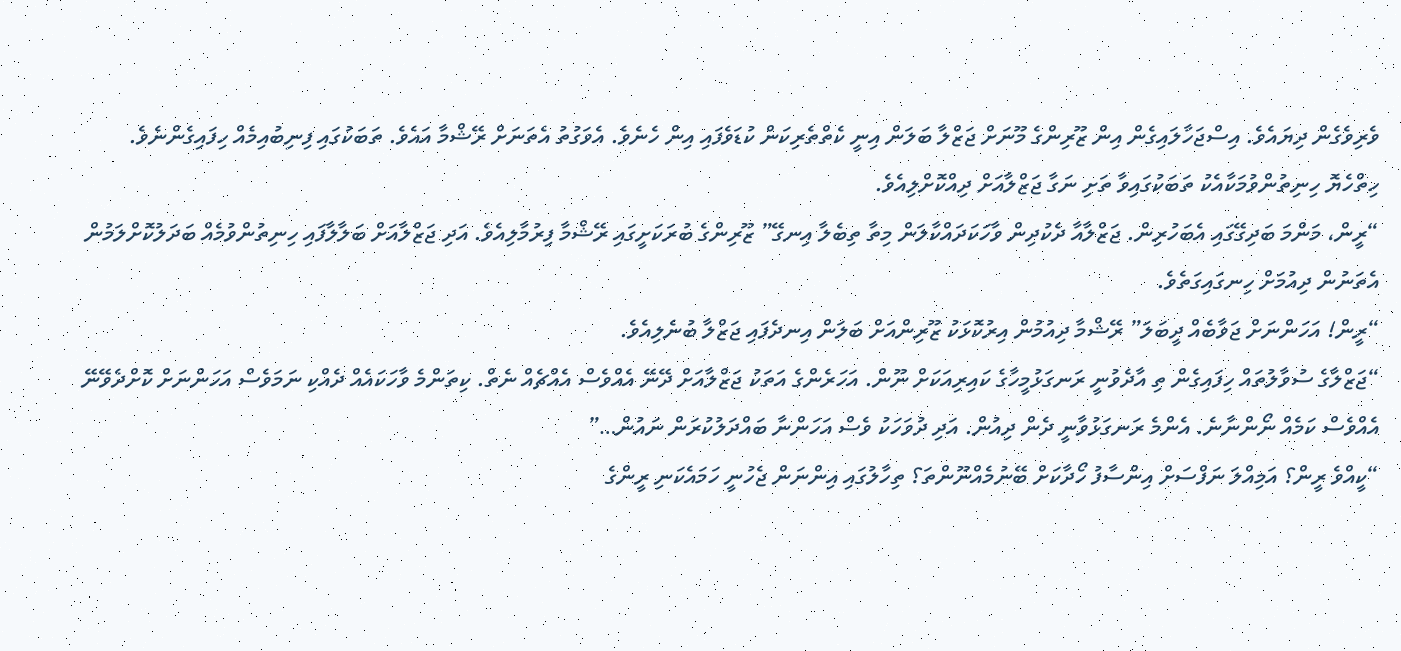ވެރިވެގެން ދިޔައެވެ. އިސްޖަހާލައިގެން އިން ޒޫރިންގެ މޫނަށް ޖަޒްލާ ބަލަން އިނީ ކެތްތެރިކަން ކުޑަވެފައި އިން ހެނެވެ. އެވަގުތު އެތަނަށް ރޭޝްމާ އައެވެ. ތަބަކުގައި ފިނިބުއިމެއް ހިފައިގެންނެވެ. ހިތްހެޔޮ ހިނިތުންވުމަކާއެކު ތަބަކުގައިވާ ތަށި ނަގާ ޖަޒްލާއަށް ދިއްކޮށްލިއެވެ.
“ރީން، މަންމަ ބަދިގޭގައި އެބަހުރިން. ޖަޒްލާއާ ދެކުދިން ވާހަކަދައްކާލަން މިތާ ތިބެލާ އިނގޭ” ޒޫރިންގެ ބުރަކަށީގައި ރޭޝްމާ ފިރުމާލިއެވެ. އަދި ޖަޒްލާއަށް ބަލާލާފައި ހިނިތުންވުމެއް ބަދަލުކޮށްލަމުން އެތަނުން ދިއުމަށް ހިނގައިގަތެވެ.
“ރީން! އަހަންނަށް ޖަވާބެއް ދީބަލަ” ރޭޝްމާ ދިއުމުން އިރުކޮޅަކު ޒޫރިންއަށް ބަލަން އިނދެފައި ޖަޒްލާ ބުނެލިއެވެ.
“ޖަޒްލާގެ ސުވާލުތައް ހިފައިގެން ތި އާދެވުނީ ރަނގަޅުމީހާގެ ކައިރިއަކަށް ނޫން. އަހަރެންގެ އަތަކު ޖަޒްލާއަށް ދޭނޭ އެއްވެސް އެއްޗެއް ނެތް. ކިތަންމެ ވާހަކައެއް ދެއްކި ނަމަވެސް އަހަންނަށް ކޮށްދެވޭނޭ އެއްވެސް ކަމެއް ނޯންނާނެ. އެންމެ ރަނގަޅުވާނީ ދެން ދިއުން. އަދި ދުވަހަކު ވެސް އަހަންނާ ބައްދަލުކުރަން ނައުން…”
“ކީއްވެ ރީން؟ އަމިއްލަ ނަފްސަށް އިންސާފު ހޯދާކަށް ބޭނުމެއްނޫންތަ؟ ތިހާލުގައި އިންނަން ޖެހުނީ ހަމައެކަނި ރީންގެ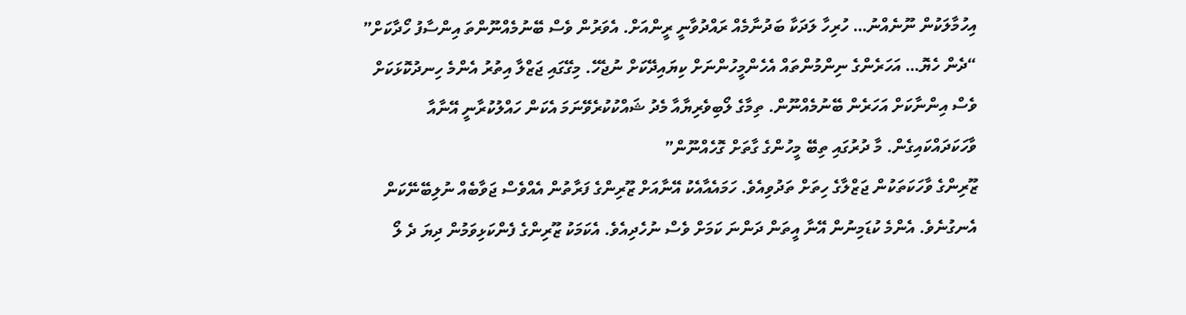އިހުމާލަކުން ނޫނެއްނު… ހުރިހާ ލަދަކާ ބަދުނާމެއް ރައްދުވާނީ ރީންއަށް. އެވަރުން ވެސް ބޭނުމެއްނޫންތަ އިންސާފު ހޯދާކަށް”
“ދެން ހެޔޮ… އަހަރެންގެ ނިންމުންތައް އެހެންމީހުންނަށް ކިޔައިދޭކަށް ނުޖެހޭ. މިގޭގައި ޖަޒްލާ އިތުރު އެންމެ ހިނދުކޮޅަކަށް ވެސް އިންނާކަށް އަހަރެން ބޭނުމެއްނޫން. ތިމާގެ ލޯބިވެރިޔާއާ މެދު ޝައްކުކުރެވޭނަމަ އެކަން ހައްލުކުރާނީ އޭނާއާ ވާހަކަދައްކައިގެން. މާ ދުރުގައި ތިބޭ މީހުންގެ ގާތަށް ގޮހެއްނޫން”
ޒޫރިންގެ ވާހަކަތަކުން ޖަޒްލާގެ ހިތަށް ތަދުވިއެވެ. ހަމައެއާއެކު އޭނާއަށް ޒޫރިންގެ ފަރާތުން އެއްވެސް ޖަވާބެއް ނުލިބޭނޭކަން އެނގުނެވެ. އެންމެ ކުޑަމިނުން އޭނާ އީތަން ދަންނަ ކަމަށް ވެސް ނުހެދިއެވެ. އެކަމަކު ޒޫރިންގެ ފެންކަޅިވަމުން ދިޔަ ދެ ލޯ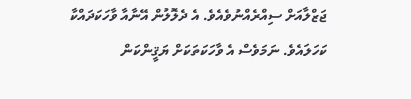ޖަޒްލާއަށް ސިއްރެއްނުވެއެވެ. އެ ދެލޮލުން އޭނާއާ ވާހަކަދައްކާ ކަހަލައެވެ. ނަމަވެސް އެ ވާހަކަތަކަށް ޔަޤީންކަން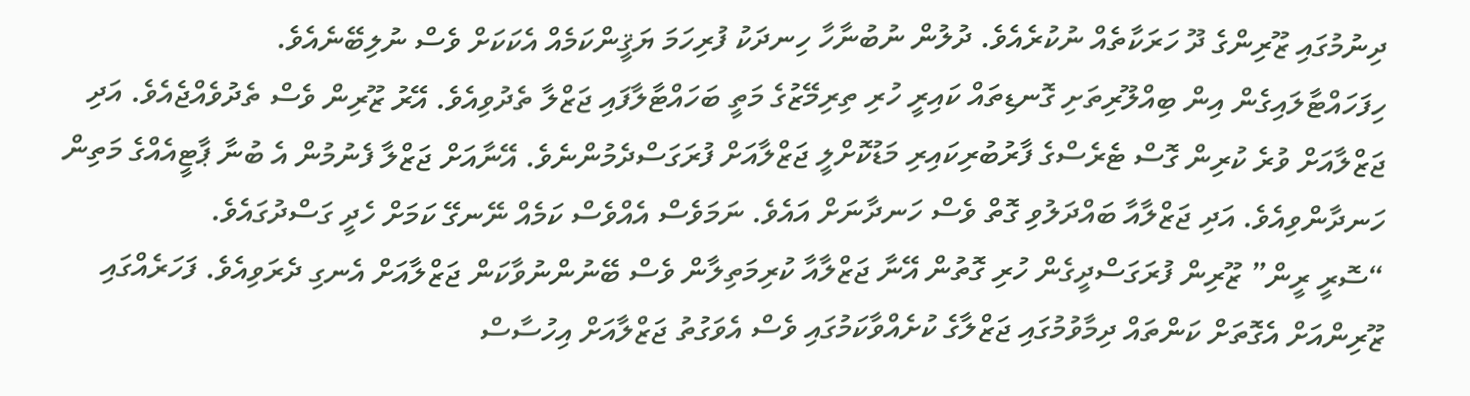ދިނުމުގައި ޒޫރިންގެ ދޫ ހަރަކާތެއް ނުކުރެއެވެ. ދުލުން ނުބުނާހާ ހިނދަކު ފުރިހަމަ ޔަޤީންކަމެއް އެކަކަށް ވެސް ނުލިބޭނެއެވެ.
ހިފަހައްޓާލައިގެން އިން ބިއްލޫރިތަށި ގޮނޑިތައް ކައިރީ ހުރި ތިރިމޭޒުގެ މަތީ ބަހައްޓާލާފައި ޖަޒްލާ ތެދުވިއެވެ. އޭރު ޒޫރިން ވެސް ތެދުވެއްޖެއެވެ. އަދި ޖަޒްލާއަށް ވުރެ ކުރިން ގޮސް ޓެރެސްގެ ފާރުބުރިކައިރި މަޑުކޮށްލީ ޖަޒްލާއަށް ފުރަގަސްދެމުންނެވެ. އޭނާއަށް ޖަޒްލާ ފެނުމުން އެ ބުނާ ޕާޓީއެއްގެ މަތިން ހަނދާންވިއެވެ. އަދި ޖަޒްލާއާ ބައްދަލުވި ގޮތް ވެސް ހަނދާނަށް އައެވެ. ނަމަވެސް އެއްވެސް ކަމެއް ނޭނގޭ ކަމަށް ހެދީ ގަސްދުގައެވެ.
“ސޮރީ ރީން” ޒޫރިން ފުރަގަސްދީގެން ހުރި ގޮތުން އޭނާ ޖަޒްލާއާ ކުރިމަތިލާން ވެސް ބޭނުންނުވާކަން ޖަޒްލާއަށް އެނގި ދެރަވިއެވެ. ފަހަރެއްގައި ޒޫރިންއަށް އެގޮތަށް ކަންތައް ދިމާވުމުގައި ޖަޒްލާގެ ކުށެއްވާކަމުގައި ވެސް އެވަގުތު ޖަޒްލާއަށް އިހުސާސް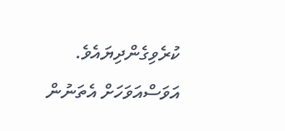ކުރެވިގެންދިޔައެވެ. އަވަސްއަވަހަށް އެތަނުން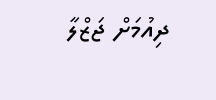ދިއުމަށް ޖަޒްލާ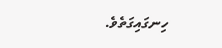ހިނގައިގަތެވެ.